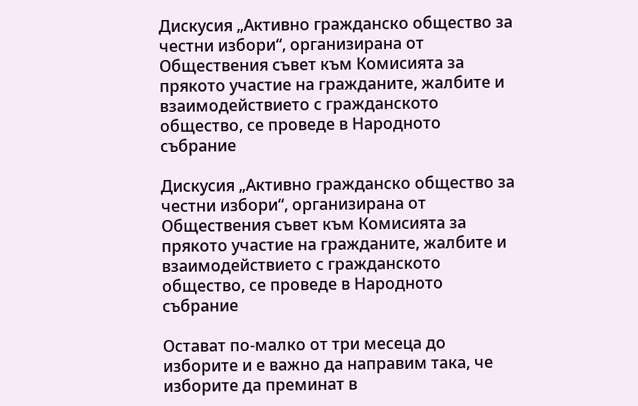Дискусия „Активно гражданско общество за честни избори“, организирана от Обществения съвет към Комисията за прякото участие на гражданите, жалбите и взаимодействието с гражданското общество, се проведе в Народното събрание

Дискусия „Активно гражданско общество за честни избори“, организирана от Обществения съвет към Комисията за прякото участие на гражданите, жалбите и взаимодействието с гражданското общество, се проведе в Народното събрание

Остават по-малко от три месеца до изборите и е важно да направим така, че изборите да преминат в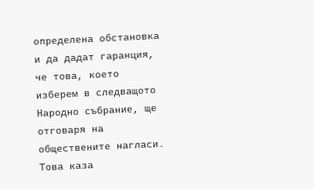определена обстановка и да дадат гаранция, че това, което изберем в следващото Народно събрание, ще отговаря на обществените нагласи. Това каза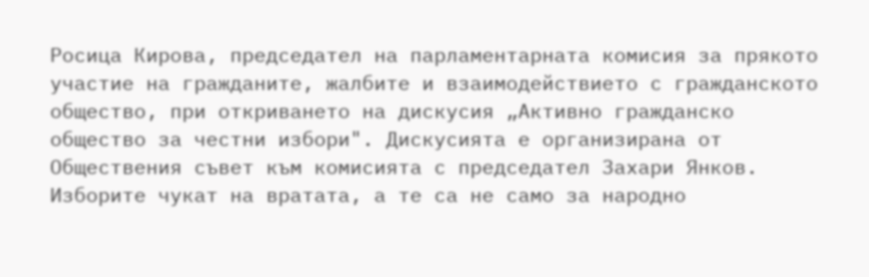Росица Кирова, председател на парламентарната комисия за прякото участие на гражданите, жалбите и взаимодействието с гражданското общество, при откриването на дискусия „Активно гражданско общество за честни избори". Дискусията е организирана от Обществения съвет към комисията с председател Захари Янков. Изборите чукат на вратата, а те са не само за народно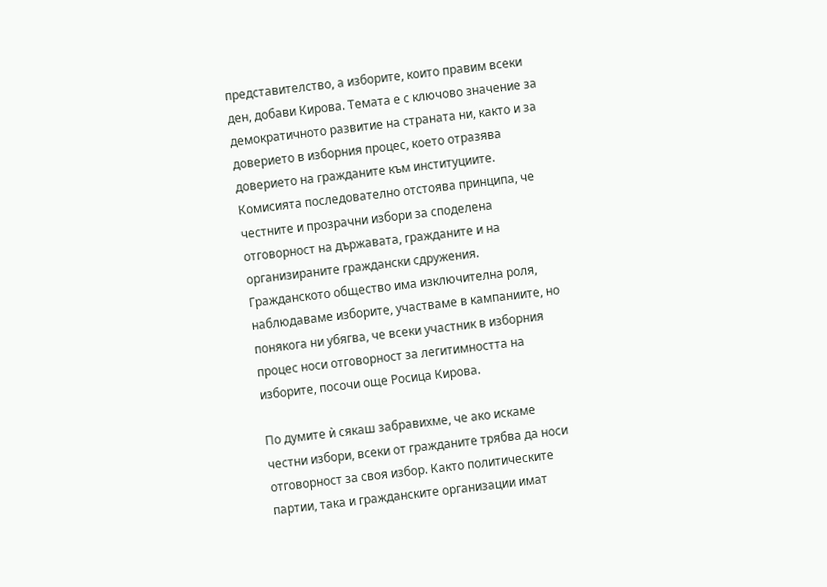представителство, а изборите, които правим всеки ден, добави Кирова. Темата е с ключово значение за демократичното развитие на страната ни, както и за доверието в изборния процес, което отразява доверието на гражданите към институциите. Комисията последователно отстоява принципа, че честните и прозрачни избори за споделена отговорност на държавата, гражданите и на организираните граждански сдружения. Гражданското общество има изключителна роля, наблюдаваме изборите, участваме в кампаниите, но понякога ни убягва, че всеки участник в изборния процес носи отговорност за легитимността на изборите, посочи още Росица Кирова.

По думите ѝ сякаш забравихме, че ако искаме честни избори, всеки от гражданите трябва да носи отговорност за своя избор. Както политическите партии, така и гражданските организации имат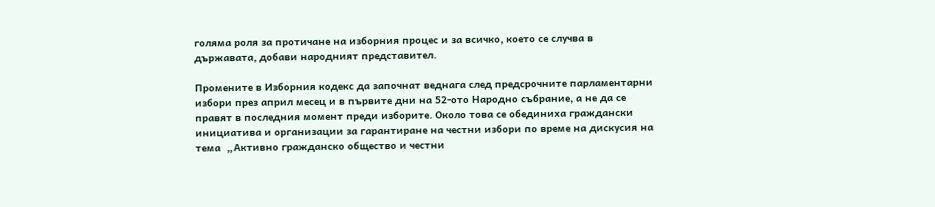голяма роля за протичане на изборния процес и за всичко, което се случва в държавата, добави народният представител.

Промените в Изборния кодекс да започнат веднага след предсрочните парламентарни избори през април месец и в първите дни на 52-ото Народно събрание, а не да се правят в последния момент преди изборите. Около това се обединиха граждански инициатива и организации за гарантиране на честни избори по време на дискусия на тема  „Активно гражданско общество и честни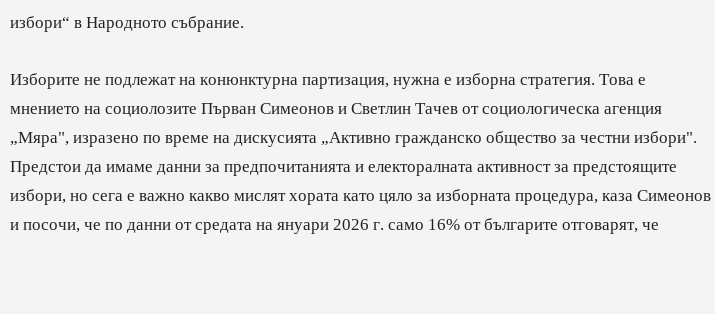избори“ в Народното събрание.

Изборите не подлежат на конюнктурна партизация, нужна е изборна стратегия. Това е мнението на социолозите Първан Симеонов и Светлин Тачев от социологическа агенция „Мяра", изразено по време на дискусията „Активно гражданско общество за честни избори". Предстои да имаме данни за предпочитанията и електоралната активност за предстоящите избори, но сега е важно какво мислят хората като цяло за изборната процедура, каза Симеонов и посочи, че по данни от средата на януари 2026 г. само 16% от българите отговарят, че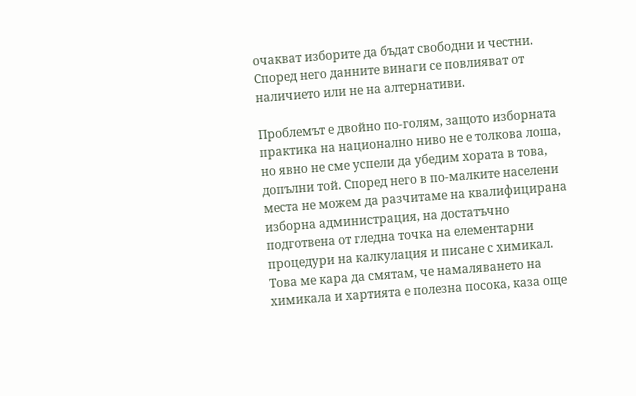очакват изборите да бъдат свободни и честни. Според него данните винаги се повлияват от наличието или не на алтернативи.

Проблемът е двойно по-голям, защото изборната практика на национално ниво не е толкова лоша, но явно не сме успели да убедим хората в това, допълни той. Според него в по-малките населени места не можем да разчитаме на квалифицирана изборна администрация, на достатъчно подготвена от гледна точка на елементарни процедури на калкулация и писане с химикал. Това ме кара да смятам, че намаляването на химикала и хартията е полезна посока, каза още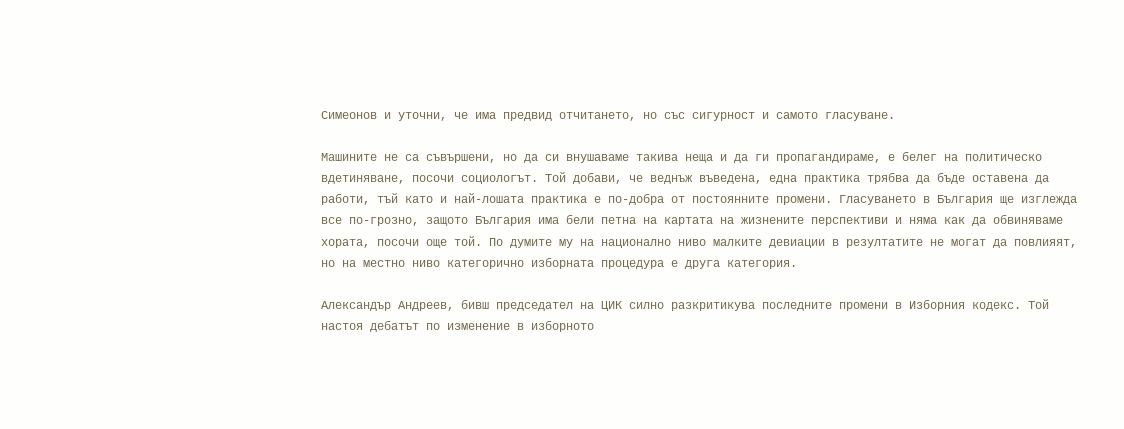Симеонов и уточни, че има предвид отчитането, но със сигурност и самото гласуване.

Машините не са съвършени, но да си внушаваме такива неща и да ги пропагандираме, е белег на политическо вдетиняване, посочи социологът. Той добави, че веднъж въведена, една практика трябва да бъде оставена да работи, тъй като и най-лошата практика е по-добра от постоянните промени. Гласуването в България ще изглежда все по-грозно, защото България има бели петна на картата на жизнените перспективи и няма как да обвиняваме хората, посочи още той. По думите му на национално ниво малките девиации в резултатите не могат да повлияят, но на местно ниво категорично изборната процедура е друга категория.

Александър Андреев, бивш председател на ЦИК силно разкритикува последните промени в Изборния кодекс. Той настоя дебатът по изменение в изборното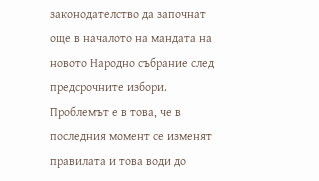законодателство да започнат още в началото на мандата на новото Народно събрание след предсрочните избори. Проблемът е в това, че в последния момент се изменят правилата и това води до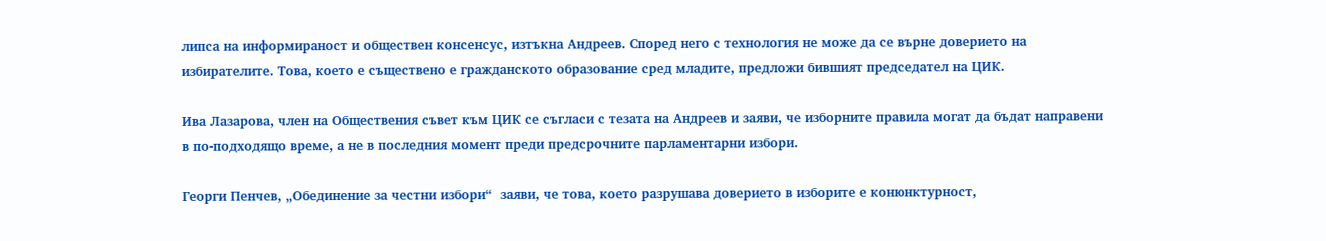липса на информираност и обществен консенсус, изтъкна Андреев. Според него с технология не може да се върне доверието на избирателите. Това, което е съществено е гражданското образование сред младите, предложи бившият председател на ЦИК.

Ива Лазарова, член на Обществения съвет към ЦИК се съгласи с тезата на Андреев и заяви, че изборните правила могат да бъдат направени в по-подходящо време, а не в последния момент преди предсрочните парламентарни избори.

Георги Пенчев, „Обединение за честни избори“  заяви, че това, което разрушава доверието в изборите е конюнктурност,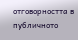отговорността в публичното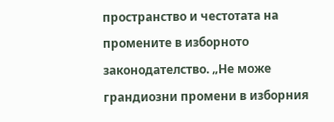пространство и честотата на промените в изборното законодателство. „Не може грандиозни промени в изборния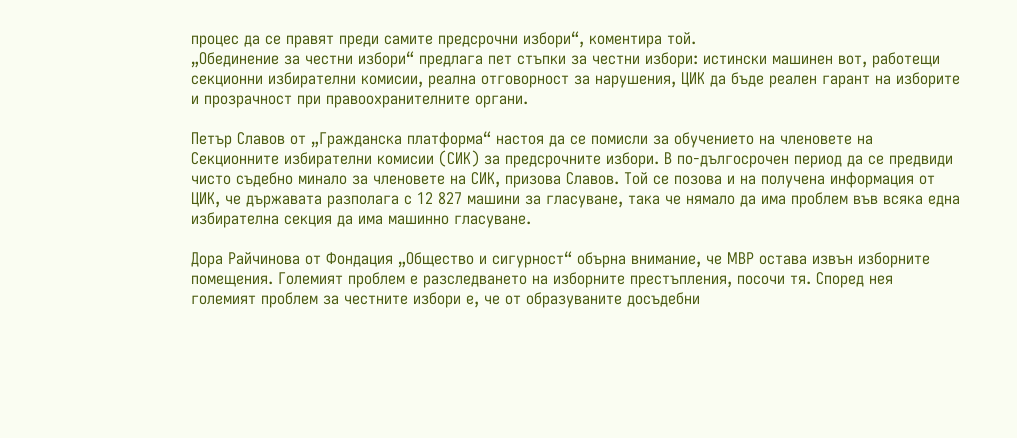процес да се правят преди самите предсрочни избори“, коментира той.
„Обединение за честни избори“ предлага пет стъпки за честни избори: истински машинен вот, работещи секционни избирателни комисии, реална отговорност за нарушения, ЦИК да бъде реален гарант на изборите и прозрачност при правоохранителните органи.

Петър Славов от „Гражданска платформа“ настоя да се помисли за обучението на членовете на Секционните избирателни комисии (СИК) за предсрочните избори. В по-дългосрочен период да се предвиди чисто съдебно минало за членовете на СИК, призова Славов. Той се позова и на получена информация от ЦИК, че държавата разполага с 12 827 машини за гласуване, така че нямало да има проблем във всяка една избирателна секция да има машинно гласуване.

Дора Райчинова от Фондация „Общество и сигурност“ обърна внимание, че МВР остава извън изборните помещения. Големият проблем е разследването на изборните престъпления, посочи тя. Според нея големият проблем за честните избори е, че от образуваните досъдебни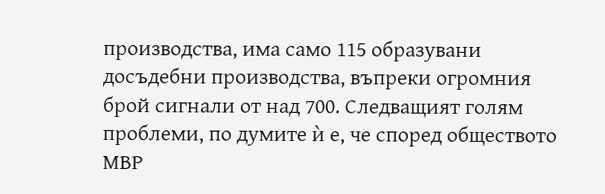производства, има само 115 образувани досъдебни производства, въпреки огромния брой сигнали от над 700. Следващият голям проблеми, по думите ѝ е, че според обществото МВР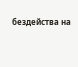бездейства на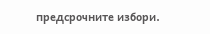предсрочните избори.